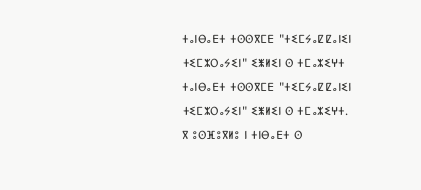ⵜⴰⵏⴱⴰⴹⵜ ⵜⵙⵙⴳⵎⴹ "ⵜⵉⵎⵢⴰⵇⵇⴰⵏⵉⵏ ⵜⵉⵎⵣⵔⴰⵢⵉⵏ" ⵉⵥⵍⵉⵏ ⵙ ⵜⵎⴰⵣⵉⵖⵜ
ⵜⴰⵏⴱⴰⴹⵜ ⵜⵙⵙⴳⵎⴹ "ⵜⵉⵎⵢⴰⵇⵇⴰⵏⵉⵏ ⵜⵉⵎⵣⵔⴰⵢⵉⵏ" ⵉⵥⵍⵉⵏ ⵙ ⵜⵎⴰⵣⵉⵖⵜ.
ⴳ ⵓⵙⴼⵓⴳⵍⵓ ⵏ ⵜⵏⴱⴰⴹⵜ ⵙ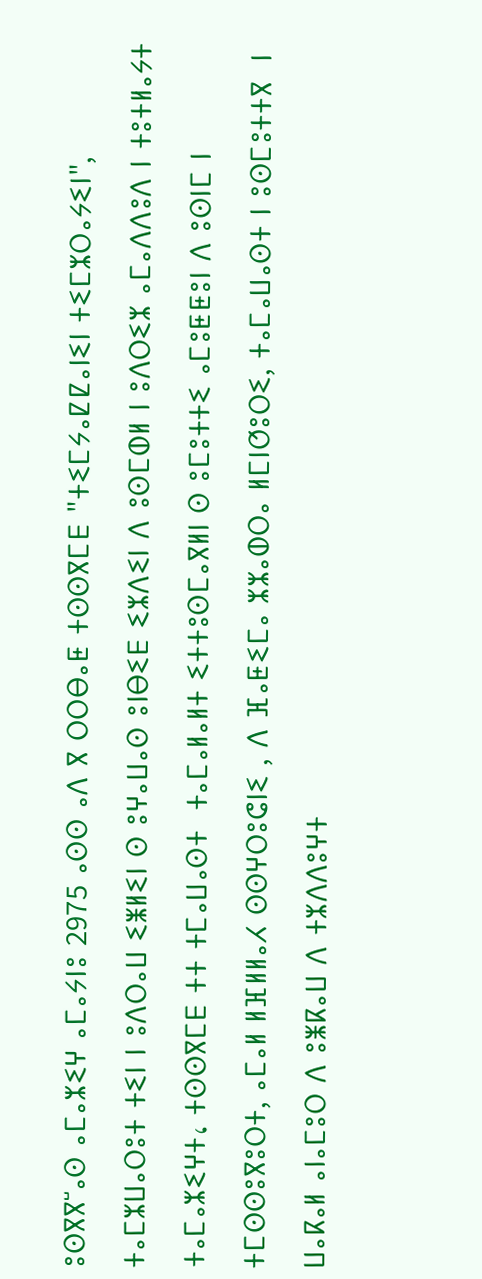ⵓⵙⴳⴳⵯⴰⵙ ⴰⵎⴰⵣⵉⵖ ⴰⵎⴰⵢⵏⵓ 2975 ⴰⵙⵙ ⴰⴷ ⴳ ⵔⵔⴱⴰⵟ ⵜⵙⵙⴳⵎⴹ "ⵜⵉⵎⵢⴰⵇⵇⴰⵏⵉⵏ ⵜⵉⵎⵣⵔⴰⵢⵉⵏ", ⵜⴰⵎⵣⵡⴰⵔⵓⵜ ⵜⵉⵏ ⵏ ⵓⴷⵔⴰⵡ ⵉⵥⵍⵉⵏ ⵙ ⵓⵖⴰⵡⴰⵙ ⵓⵏⴱⵉⴹ ⵉⵣⴷⵉⵏ ⴷ ⵓⵙⵎⵀⵍ ⵏ ⵓⴷⵔⵉⵣ ⴰⵎⴰⴷⴷⵓⴷ ⵏ ⵜⵓⵜⵍⴰⵢⵜ ⵜⴰⵎⴰⵣⵉⵖⵜ، ⵜⵙⵙⴳⵎⴹ ⵜⵜ ⵜⵎⴰⵡⴰⵙⵜ  ⵜⴰⵎⴰⵍⴰⵍⵜ ⵉⵜⵜⵓⵙⵎⴰⴳⵍⵏ ⵙ ⵓⵎⵓⵜⵜⵉ ⴰⵎⵓⵟⵟⵓⵏ ⴷ ⵓⵙⵏⵎ ⵏ ⵜⵎⵙⵙⵓⴳⵓⵔⵜ, ⴰⵎⴰⵍ ⵍⴼⵍⵍⴰⵃ ⵙⵙⵖⵔⵓⵛⵏⵉ , ⴷ ⴼⴰⵟⵉⵎⴰ ⵣⵣⴰⵀⵔⴰ ⵍⵎⵏⵚⵓⵔⵉ, ⵜⴰⵎⴰⵡⴰⵙⵜ ⵏ ⵓⵙⵎⵓⵜⵜⴳ  ⵏ ⵡⴰⴽⴰⵍ ⴰⵏⴰⵎⵓⵔ ⴷ ⵓⵥⴽⴰⵡ ⴷ ⵜⵣⴷⴷⵓⵖⵜ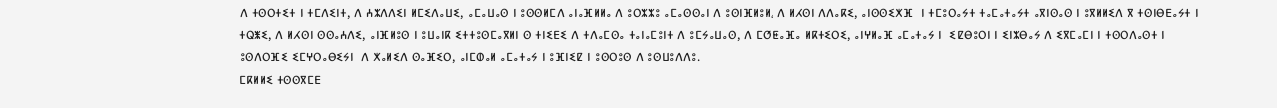ⴷ ⵜⵙⵔⵜⵉⵜ ⵏ ⵜⵎⴷⵉⵏⵜ, ⴷ ⵄⵣⴷⴷⵉⵏ ⵍⵎⵉⴷⴰⵡⵉ, ⴰⵎⴰⵡⴰⵙ ⵏ ⵓⵙⵙⵍⵎⴷ ⴰⵏⴰⴼⵍⵍⴰ ⴷ ⵓⵔⵣⵣⵓ ⴰⵎⴰⵙⵙⴰⵏ ⴷ ⵓⵙⵏⴼⵍⵓⵍ، ⴷ ⵍⵃⵙⵏ ⴷⴷⴰⴽⵉ, ⴰⵏⵙⵙⵉⵅⴼ  ⵏ ⵜⵎⵓⵔⴰⵢⵜ ⵜⴰⵎⴰⵜⴰⵢⵜ ⴰⴳⵏⵙⴰⵙ ⵏ ⵓⴳⵍⵍⵉⴷ ⴳ ⵜⵙⵏⴱⴹⴰⵢⵜ ⵏ ⵜⵕⵥⵉ, ⴷ ⵍⵃⵙⵏ ⵙⵙⴰⵄⴷⵉ, ⴰⵏⴼⵍⵓⵙ ⵏ ⵓⵡⴰⵏⴽ ⵉⵜⵜⵓⵙⵎⴰⴳⵍⵏ ⵙ ⵜⵏⵉⴹⵉ ⴷ ⵜⴷⴰⵎⵙⴰ ⵜⴰⵏⴰⵎⵓⵏⵜ ⴷ ⵓⵎⵢⴰⵡⴰⵙ, ⴷ ⵎⵚⵟⴰⴼⴰ ⵍⴽⵜⵉⵔⵉ, ⴰⵏⵖⵍⴰⴼ ⴰⵎⴰⵜⴰⵢ ⵏ  ⵉⵇⴱⵓⵔⵏ ⵏ ⵉⵏⵣⴱⴰⵢ ⴷ ⵉⴳⵎⴰⵎⵏ ⵏ ⵜⵙⵔⴷⴰⵙⵜ ⵏ ⵓⵙⴷⵔⴼⵉ ⵉⵎⵖⵔⴰⴱⵉⵢⵏ  ⴷ ⵅⴰⵍⵉⴷ ⵙⴰⴼⵉⵔ, ⴰⵏⵎⵀⴰⵍ ⴰⵎⴰⵜⴰⵢ ⵏ ⵓⴼⵏⵉⵇ ⵏ ⵓⵙⵔⵓⵙ ⴷ ⵓⵙⵡⵓⴷⴷⵓ.
ⵎⴽⵍⵍⵉ ⵜⵙⵙⴳⵎⴹ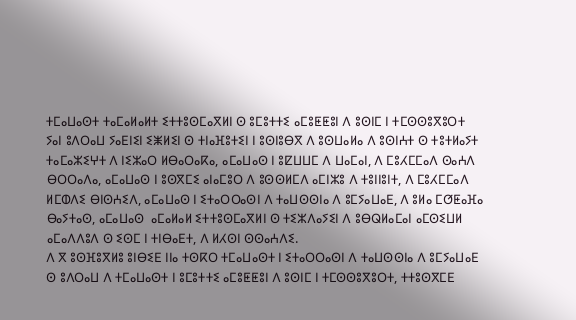ⵜⵎⴰⵡⴰⵙⵜ ⵜⴰⵎⴰⵍⴰⵍⵜ ⵉⵜⵜⵓⵙⵎⴰⴳⵍⵏ ⵙ ⵓⵎⵓⵜⵜⵉ ⴰⵎⵓⵟⵟⵓⵏ ⴷ ⵓⵙⵏⵎ ⵏ ⵜⵎⵙⵙⵓⴳⵓⵔⵜ ⵢⴰⵏ ⵓⴷⵔⴰⵡ ⵢⴰⴹⵏⵉⵏ ⵉⵥⵍⵉⵏ ⵙ ⵜⵏⴰⴼⵓⵜⵉⵏ ⵏ ⵓⵙⵏⵓⴱⴳ ⴷ ⵓⵙⵡⴰⵍⴰ ⴷ ⵓⵙⵏⵄⵜ ⵙ ⵜⵓⵜⵍⴰⵢⵜ ⵜⴰⵎⴰⵣⵉⵖⵜ ⴷ ⵏⵉⵣⴰⵔ ⵍⴱⴰⵔⴰⴽⴰ, ⴰⵎⴰⵡⴰⵙ ⵏ ⵓⵇⵡⵡⵎ ⴷ ⵡⴰⵎⴰⵏ, ⴷ ⵎⵓⵃⵎⵎⴰⴷ ⵙⴰⵄⴷ ⴱⵔⵔⴰⴷⴰ, ⴰⵎⴰⵡⴰⵙ ⵏ ⵓⵙⴳⵎⵉ ⴰⵏⴰⵎⵓⵔ ⴷ ⵓⵙⵙⵍⵎⴷ ⴰⵎⵏⵣⵓ ⴷ ⵜⵓⵏⵏⵓⵏⵜ, ⴷ ⵎⵓⵃⵎⵎⴰⴷ ⵍⵎⵀⴷⵉ ⴱⵏⵙⵄⵉⴷ, ⴰⵎⴰⵡⴰⵙ ⵏ ⵉⵜⴰⵔⵔⴰⵙⵏ ⴷ ⵜⴰⵡⵙⵙⵏⴰ ⴷ ⵓⵎⵢⴰⵡⴰⴹ, ⴷ ⵓⵍⴰ ⵎⵚⵟⴰⴼⴰ ⴱⴰⵢⵜⴰⵙ, ⴰⵎⴰⵡⴰⵙ  ⴰⵎⴰⵍⴰⵍ ⵉⵜⵜⵓⵙⵎⴰⴳⵍⵏ ⵙ ⵜⵉⵣⴷⴰⵢⵉⵏ ⴷ ⵓⴱⵕⵍⴰⵎⴰⵏ ⴰⵎⵙⵉⵡⵍ ⴰⵎⴰⴷⴷⵓⴷ ⵙ ⵉⵙⵎ ⵏ ⵜⵏⴱⴰⴹⵜ, ⴷ ⵍⵃⵙⵏ ⵙⵙⴰⵄⴷⵉ.
ⴷ ⴳ ⵓⵙⴼⵓⴳⵍⵓ ⵓⵏⴱⵉⴹ ⵏⵏⴰ ⵜⵙⴽⵔ ⵜⵎⴰⵡⴰⵙⵜ ⵏ ⵉⵜⴰⵔⵔⴰⵙⵏ ⴷ ⵜⴰⵡⵙⵙⵏⴰ ⴷ ⵓⵎⵢⴰⵡⴰⴹ ⵙ ⵓⴷⵔⴰⵡ ⴷ ⵜⵎⴰⵡⴰⵙⵜ ⵏ ⵓⵎⵓⵜⵜⵉ ⴰⵎⵓⵟⵟⵓⵏ ⴷ ⵓⵙⵏⵎ ⵏ ⵜⵎⵙⵙⵓⴳⵓⵔⵜ, ⵜⵜⵓⵙⴳⵎⴹ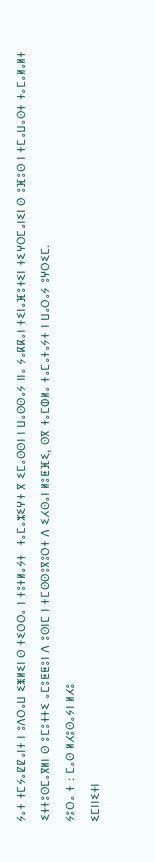ⵢⴰⵜ ⵜⵎⵢⴰⵇⵇⴰⵏⵜ ⵏ ⵓⴷⵔⴰⵡ ⵉⵥⵍⵉⵏ ⵙ ⵜⵉⵔⵔⴰ ⵏ ⵜⵓⵜⵍⴰⵢⵜ  ⵜⴰⵎⴰⵣⵉⵖⵜ ⴳ ⵉⵎⴰⵙⵙⵏ ⵏ ⵡⴰⵙⵙⴰⵢ ⵏⵏⴰ ⵢⴰⴽⴽⴰⵏ ⵜⵉⵏⴰⴼⵓⵜⵉⵏ ⵜⵉⵖⵔⵎⴰⵏⵉⵏ ⵙ ⵓⴼⵓⵙ ⵏ ⵜⵎⴰⵡⴰⵙⵜ ⵜⴰⵎⴰⵍⴰⵍⵜ ⵉⵜⵜⵓⵙⵎⴰⴳⵍⵏ ⵙ ⵓⵎⵓⵜⵜⵉ ⴰⵎⵓⵟⵟⵓⵏ ⴷ ⵓⵙⵏⵎ ⵏ ⵜⵎⵙⵙⵓⴳⵓⵔⵜ ⴷ ⵉⵃⵙⴰⵏ ⵍⵓⵟⴼⵉ, ⵙⴳ ⵜⴰⵎⵀⵍⴰ ⵜⴰⵎⴰⵜⴰⵢⵜ ⵏ ⵡⴰⵔⴰⵢ ⵓⵖⵔⵉⵎ.
ⵢⵓⵔⴰ ⵜ : ⵎⴰⵙ ⵍⵃⵓⵙⴰⵢⵏ ⵍⵃⵓ
ⵉⵎⵏⵏⵉⵜⵏ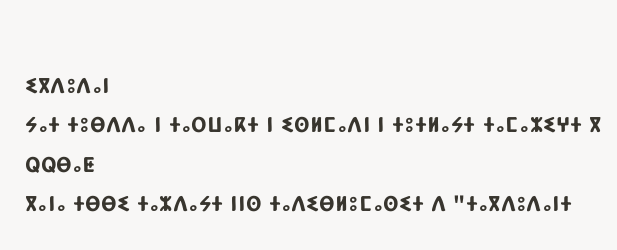ⵉⴳⴷⵓⴷⴰⵏ
ⵢⴰⵜ ⵜⵓⴱⴷⴷⴰ ⵏ ⵜⴰⵔⵡⴰⴽⵜ ⵏ ⵉⵙⵍⵎⴰⴷⵏ ⵏ ⵜⵓⵜⵍⴰⵢⵜ ⵜⴰⵎⴰⵣⵉⵖⵜ ⴳ ⵕⵕⴱⴰⵟ
ⴳⴰⵏⴰ ⵜⴱⴱⵉ ⵜⴰⵣⴷⴰⵢⵜ ⵏⵏⵙ ⵜⴰⴷⵉⴱⵍⵓⵎⴰⵙⵉⵜ ⴷ "ⵜⴰⴳⴷⵓⴷⴰⵏⵜ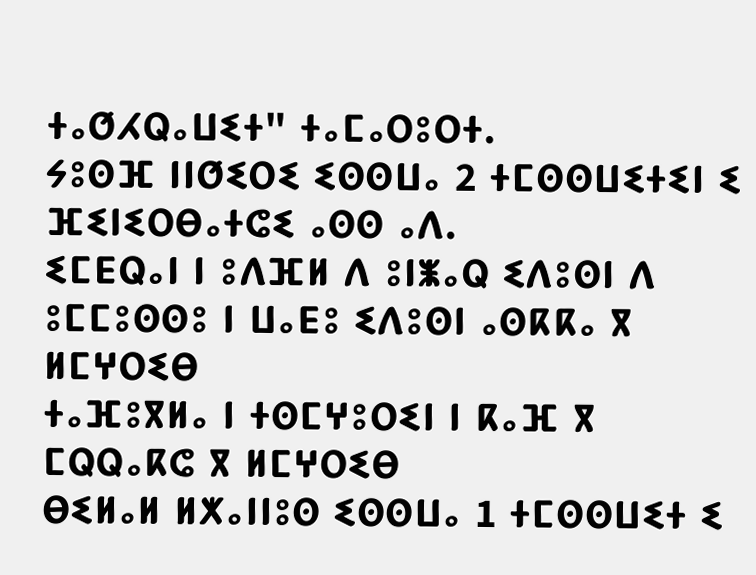ⵜⴰⵚⵃⵕⴰⵡⵉⵜ" ⵜⴰⵎⴰⵔⵓⵔⵜ.
ⵢⵓⵙⴼ ⵏⵏⵚⵉⵔⵉ ⵉⵙⵙⵡⴰ 2 ⵜⵎⵙⵙⵡⵉⵜⵉⵏ ⵉ ⴼⵉⵏⵉⵔⴱⴰⵜⵛⵉ ⴰⵙⵙ ⴰⴷ.
ⵉⵎⴹⵕⴰⵏ ⵏ ⵓⴷⴼⵍ ⴷ ⵓⵏⵥⴰⵕ ⵉⴷⵓⵙⵏ ⴷ ⵓⵎⵎⵓⵙⵙⵓ ⵏ ⵡⴰⴹⵓ ⵉⴷⵓⵙⵏ ⴰⵙⴽⴽⴰ ⴳ ⵍⵎⵖⵔⵉⴱ
ⵜⴰⴼⵓⴳⵍⴰ ⵏ ⵜⵙⵎⵖⵓⵔⵉⵏ ⵏ ⴽⴰⴼ ⴳ ⵎⵕⵕⴰⴽⵛ ⴳ ⵍⵎⵖⵔⵉⴱ
ⴱⵉⵍⴰⵍ ⵍⵅⴰⵏⵏⵓⵙ ⵉⵙⵙⵡⴰ 1 ⵜⵎⵙⵙⵡⵉⵜ ⵉ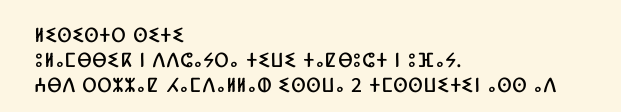ⵍⵉⵙⵉⵙⵜⵔ ⵙⵉⵜⵉ
ⵓⵍⴰⵎⴱⴱⵉⴽ ⵏ ⴷⴷⵛⴰⵢⵔⴰ ⵜⵉⵡⵉ ⵜⴰⵇⴱⵓⵛⵜ ⵏ ⵓⴼⴰⵢ.
ⵄⴱⴷ ⵔⵔⵣⵣⴰⵇ ⵃⴰⵎⴷⴰⵍⵍⴰⵀ ⵉⵙⵙⵡⴰ 2 ⵜⵎⵙⵙⵡⵉⵜⵉⵏ ⴰⵙⵙ ⴰⴷ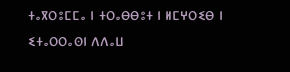ⵜⴰⴳⵔⵓⵎⵎⴰ ⵏ ⵜⵔⴰⴱⴱⵓⵜ ⵏ ⵍⵎⵖⵔⵉⴱ ⵏ ⵉⵜⴰⵔⵔⴰⵙⵏ ⴷⴷⴰⵡ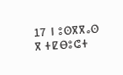17 ⵏ ⵓⵙⴳⴳⴰⵙ ⴳ ⵜⵇⴱⵓⵛⵜ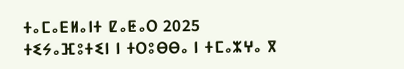ⵜⴰⵎⴰⴹⵍⴰⵏⵜ ⵇⴰⵟⴰⵔ 2025
ⵜⵉⵢⴰⴼⵓⵜⵉⵏ ⵏ ⵜⵔⵓⴱⴱⴰ ⵏ ⵜⵎⴰⵣⵖⴰ ⴳ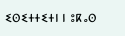ⵉⵙⵉⵜⵜⵉⵜⵏ ⵏ ⵓⴽⴰⵙ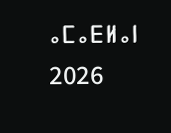ⴰⵎⴰⴹⵍⴰⵏ 2026